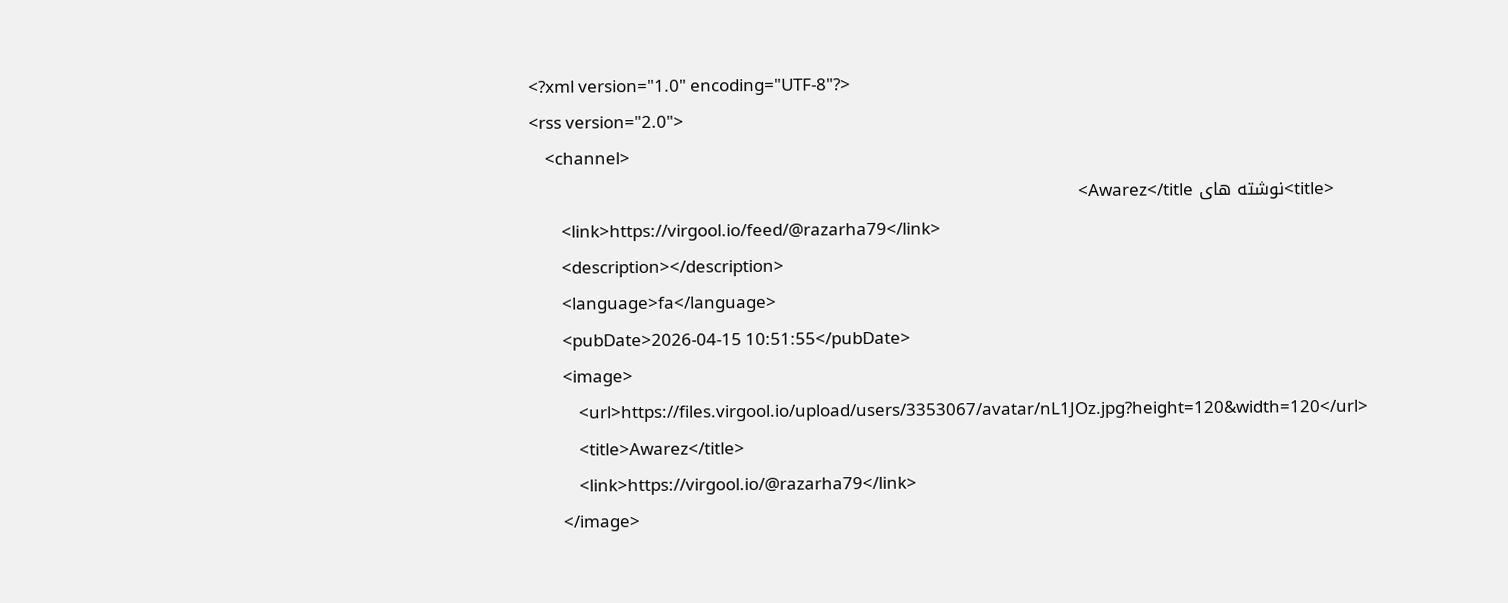<?xml version="1.0" encoding="UTF-8"?>
<rss version="2.0">
    <channel>
        <title>نوشته های Awarez</title>
        <link>https://virgool.io/feed/@razarha79</link>
        <description></description>
        <language>fa</language>
        <pubDate>2026-04-15 10:51:55</pubDate>
        <image>
            <url>https://files.virgool.io/upload/users/3353067/avatar/nL1JOz.jpg?height=120&width=120</url>
            <title>Awarez</title>
            <link>https://virgool.io/@razarha79</link>
        </image>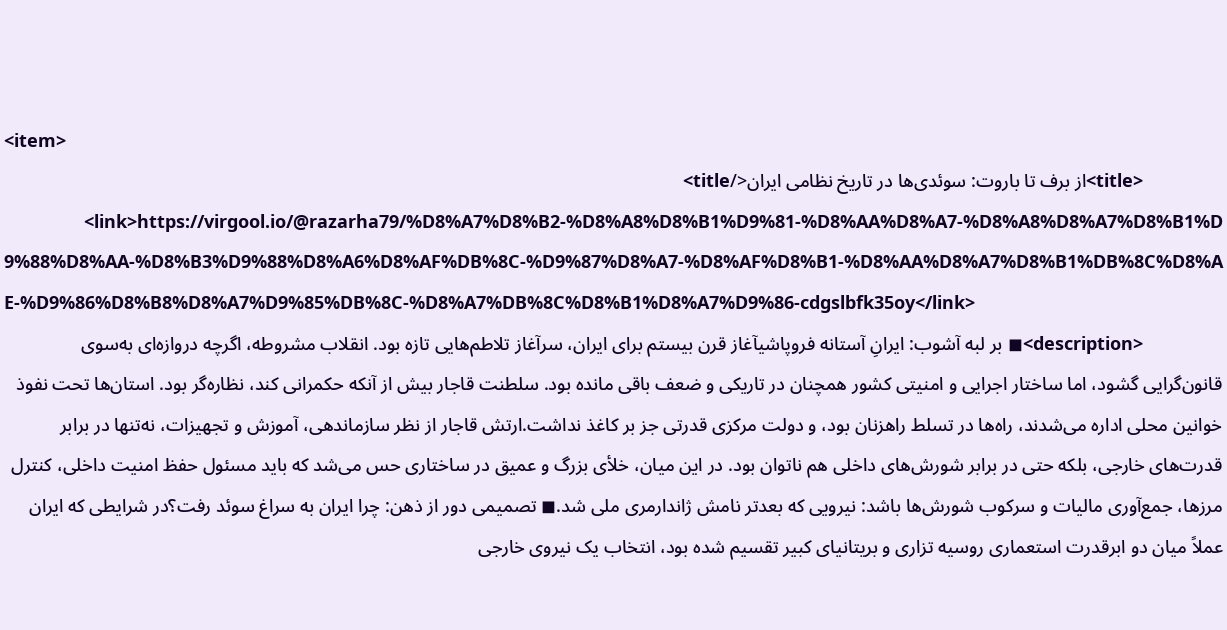<item>
                <title>از برف تا باروت: سوئدی‌ها در تاریخ نظامی ایران</title>
                <link>https://virgool.io/@razarha79/%D8%A7%D8%B2-%D8%A8%D8%B1%D9%81-%D8%AA%D8%A7-%D8%A8%D8%A7%D8%B1%D9%88%D8%AA-%D8%B3%D9%88%D8%A6%D8%AF%DB%8C-%D9%87%D8%A7-%D8%AF%D8%B1-%D8%AA%D8%A7%D8%B1%DB%8C%D8%AE-%D9%86%D8%B8%D8%A7%D9%85%DB%8C-%D8%A7%DB%8C%D8%B1%D8%A7%D9%86-cdgslbfk35oy</link>
                <description>◼ بر لبه آشوب: ایرانِ آستانه فروپاشیآغاز قرن بیستم برای ایران، سرآغاز تلاطم‌هایی تازه بود. انقلاب مشروطه، اگرچه دروازه‌ای به‌سوی قانون‌گرایی گشود، اما ساختار اجرایی و امنیتی کشور همچنان در تاریکی و ضعف باقی مانده بود. سلطنت قاجار بیش از آنکه حکمرانی کند، نظاره‌گر بود. استان‌ها تحت نفوذ خوانین محلی اداره می‌شدند، راه‌ها در تسلط راهزنان بود، و دولت مرکزی قدرتی جز بر کاغذ نداشت.ارتش قاجار از نظر سازماندهی، آموزش و تجهیزات، نه‌تنها در برابر قدرت‌های خارجی، بلکه حتی در برابر شورش‌های داخلی هم ناتوان بود. در این میان، خلأی بزرگ و عمیق در ساختاری حس می‌شد که باید مسئول حفظ امنیت داخلی، کنترل مرزها، جمع‌آوری مالیات و سرکوب شورش‌ها باشد: نیرویی که بعدتر نامش ژاندارمری ملی شد.◼ تصمیمی دور از ذهن: چرا ایران به سراغ سوئد رفت؟در شرایطی که ایران عملاً میان دو ابرقدرت استعماری روسیه تزاری و بریتانیای کبیر تقسیم شده بود، انتخاب یک نیروی خارجی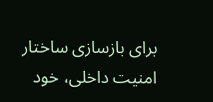برای بازسازی ساختار امنیت داخلی، خود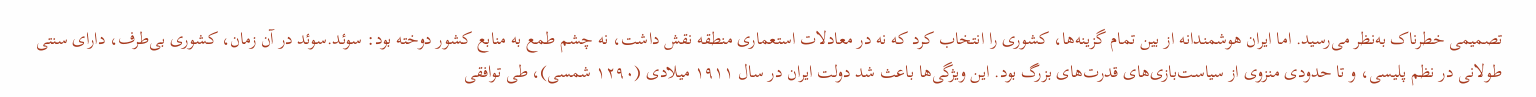تصمیمی خطرناک به‌نظر می‌رسید. اما ایران هوشمندانه از بین تمام گزینه‌ها، کشوری را انتخاب کرد که نه در معادلات استعماری منطقه نقش داشت، نه چشم طمع به منابع کشور دوخته بود: سوئد.سوئد در آن زمان، کشوری بی‌طرف، دارای سنتی طولانی در نظم پلیسی، و تا حدودی منزوی از سیاست‌بازی‌های قدرت‌های بزرگ بود. این ویژگی‌ها باعث شد دولت ایران در سال ۱۹۱۱ میلادی (۱۲۹۰ شمسی)، طی توافقی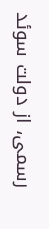رسمی، از دولت سوئد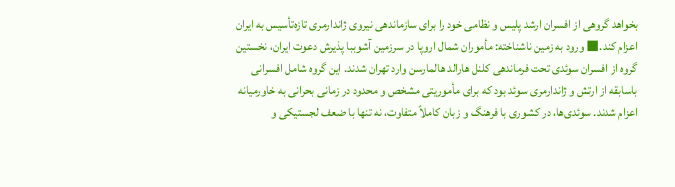بخواهد گروهی از افسران ارشد پلیس و نظامی خود را برای سازماندهی نیروی ژاندارمری تازه‌تأسیس به ایران اعزام کند.◼ ورود به زمین ناشناخته: مأموران شمال اروپا در سرزمین آشوببا پذیرش دعوت ایران، نخستین گروه از افسران سوئدی تحت فرماندهی کلنل هارالد هالمارسن وارد تهران شدند. این گروه شامل افسرانی باسابقه از ارتش و ژاندارمری سوئد بود که برای مأموریتی مشخص و محدود در زمانی بحرانی به خاورمیانه اعزام شدند. سوئدی‌ها، در کشوری با فرهنگ و زبان کاملاً متفاوت، نه تنها با ضعف لجستیکی و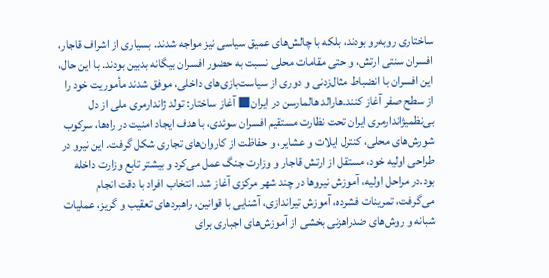ساختاری روبه‌رو بودند، بلکه با چالش‌های عمیق سیاسی نیز مواجه شدند. بسیاری از اشراف قاجار، افسران سنتی ارتش، و حتی مقامات محلی نسبت به حضور افسران بیگانه بدبین بودند. با این حال، این افسران با انضباط مثال‌زدنی و دوری از سیاست‌بازی‌های داخلی، موفق شدند مأموریت خود را از سطح صفر آغاز کنند.هارالد هالمارسن در ایران◼ آغاز ساختار: تولد ژاندارمری ملی از دل بی‌نظمیژاندارمری ایران تحت نظارت مستقیم افسران سوئدی، با هدف ایجاد امنیت در راه‌ها، سرکوب شورش‌های محلی، کنترل ایلات و عشایر، و حفاظت از کاروان‌های تجاری شکل گرفت. این نیرو در طراحی اولیه خود، مستقل از ارتش قاجار و وزارت جنگ عمل می‌کرد و بیشتر تابع وزارت داخله بود.در مراحل اولیه، آموزش نیروها در چند شهر مرکزی آغاز شد. انتخاب افراد با دقت انجام می‌گرفت، تمرینات فشرده، آموزش تیراندازی، آشنایی با قوانین، راهبردهای تعقیب و گریز، عملیات شبانه و روش‌های ضدراهزنی بخشی از آموزش‌های اجباری برای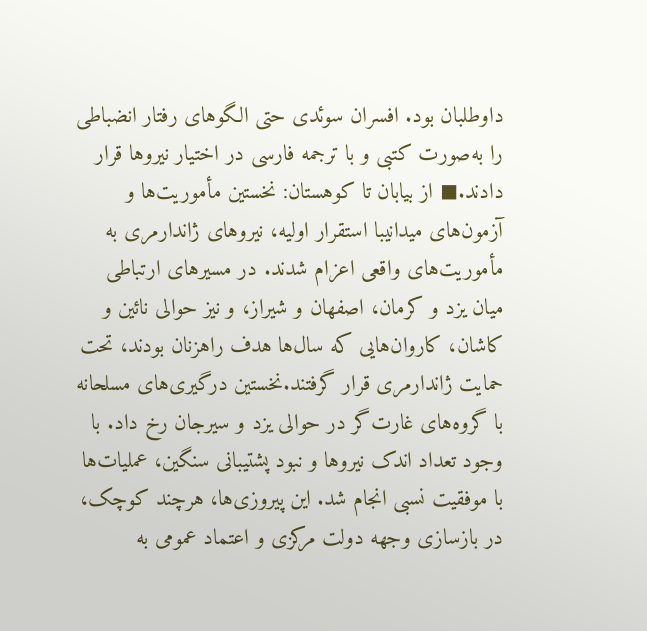داوطلبان بود. افسران سوئدی حتی الگوهای رفتار انضباطی را به‌صورت کتبی و با ترجمه فارسی در اختیار نیروها قرار دادند.◼ از بیابان تا کوهستان: نخستین مأموریت‌ها و آزمون‌های میدانیبا استقرار اولیه، نیروهای ژاندارمری به مأموریت‌های واقعی اعزام شدند. در مسیرهای ارتباطی میان یزد و کرمان، اصفهان و شیراز، و نیز حوالی نائین و کاشان، کاروان‌هایی که سال‌ها هدف راهزنان بودند، تحت حمایت ژاندارمری قرار گرفتند.نخستین درگیری‌های مسلحانه با گروه‌های غارت‌گر در حوالی یزد و سیرجان رخ داد. با وجود تعداد اندک نیروها و نبود پشتیبانی سنگین، عملیات‌ها با موفقیت نسبی انجام شد. این پیروزی‌ها، هرچند کوچک، در بازسازی وجهه دولت مرکزی و اعتماد عمومی به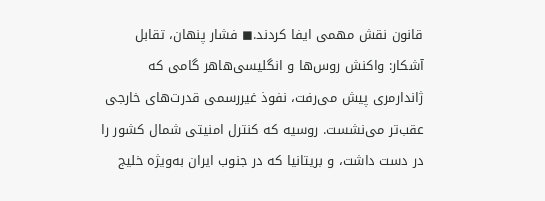قانون نقش مهمی ایفا کردند.◼ فشار پنهان، تقابل آشکار: واکنش روس‌ها و انگلیسی‌هاهر گامی که ژاندارمری پیش می‌رفت، نفوذ غیررسمی قدرت‌های خارجی عقب‌تر می‌نشست. روسیه که کنترل امنیتی شمال کشور را در دست داشت، و بریتانیا که در جنوب ایران به‌ویژه خلیج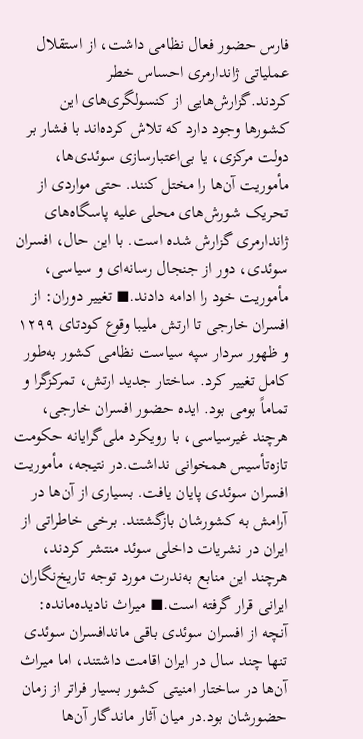فارس حضور فعال نظامی داشت، از استقلال عملیاتی ژاندارمری احساس خطر کردند.گزارش‌هایی از کنسولگری‌های این کشورها وجود دارد که تلاش کرده‌اند با فشار بر دولت مرکزی، یا بی‌اعتبارسازی سوئدی‌ها، مأموریت آن‌ها را مختل کنند. حتی مواردی از تحریک شورش‌های محلی علیه پاسگاه‌های ژاندارمری گزارش شده است. با این‌ حال، افسران سوئدی، دور از جنجال رسانه‌ای و سیاسی، مأموریت خود را ادامه دادند.◼ تغییر دوران: از افسران خارجی تا ارتش ملیبا وقوع کودتای ۱۲۹۹ و ظهور سردار سپه سیاست نظامی کشور به‌طور کامل تغییر کرد. ساختار جدید ارتش، تمرکزگرا و تماماً بومی بود. ایده حضور افسران خارجی، هرچند غیرسیاسی، با رویکرد ملی‌گرایانه حکومت تازه‌تأسیس همخوانی نداشت.در نتیجه، مأموریت افسران سوئدی پایان یافت. بسیاری از آن‌ها در آرامش به کشورشان بازگشتند. برخی خاطراتی از ایران در نشریات داخلی سوئد منتشر کردند، هرچند این منابع به‌ندرت مورد توجه تاریخ‌نگاران ایرانی قرار گرفته است.◼ میراث نادیده‌مانده: آنچه از افسران سوئدی باقی ماندافسران سوئدی تنها چند سال در ایران اقامت داشتند، اما میراث آن‌ها در ساختار امنیتی کشور بسیار فراتر از زمان حضورشان بود.در میان آثار ماندگار آن‌ها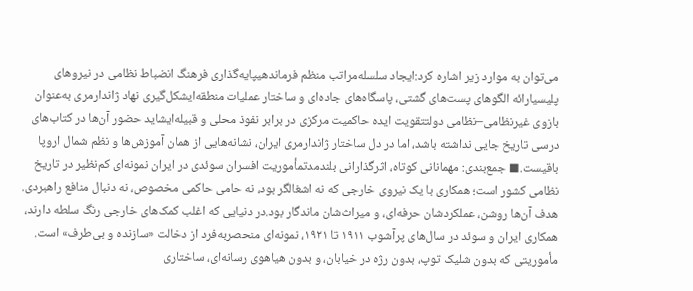می‌توان به موارد زیر اشاره کرد:ایجاد سلسله‌مراتب منظم فرماندهیپایه‌گذاری فرهنگ انضباط نظامی در نیروهای پلیسیارائه الگوهای پست‌های گشتی، پاسگاه‌های جاده‌ای و ساختار عملیات منطقه‌ایشکل‌گیری نهاد ژاندارمری به‌عنوان بازوی غیرنظامی–نظامی دولتتقویت ایده حاکمیت مرکزی در برابر نفوذ محلی و قبیله‌ایشاید حضور آن‌ها در کتاب‌های درسی تاریخ جایی نداشته باشد، اما در دل ساختار ژاندارمری ایران، نشانه‌هایی از همان آموزش‌ها و نظم شمال اروپا باقیست.◼ جمع‌بندی: مهمانانی کوتاه، اثرگذارانی بلندمدتمأموریت افسران سوئدی در ایران نمونه‌ای کم‌نظیر در تاریخ نظامی کشور است؛ همکاری با یک نیروی خارجی که نه اشغالگر بود، نه حامی حاکمی مخصوص، نه دنبال منافع راهبردی. هدف آن‌ها روشن، عملکردشان حرفه‌ای، و میراث‌شان ماندگار بود.در دنیایی که اغلب کمک‌های خارجی رنگ سلطه دارند، همکاری ایران و سوئد در سال‌های پرآشوب ۱۹۱۱ تا ۱۹۲۱، نمونه‌ای منحصربه‌فرد از دخالت «سازنده و بی‌طرف» است. مأموریتی که بدون شلیک توپ، بدون رژه در خیابان، و بدون هیاهوی رسانه‌ای، ساختاری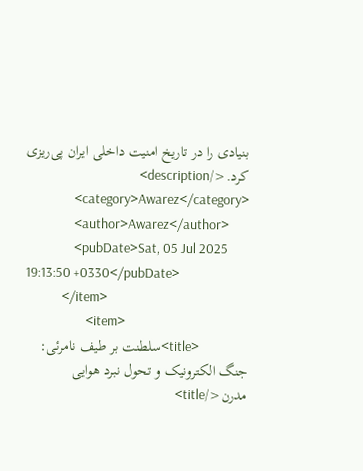بنیادی را در تاریخ امنیت داخلی ایران پی‌ریزی کرد.</description>
                <category>Awarez</category>
                <author>Awarez</author>
                <pubDate>Sat, 05 Jul 2025 19:13:50 +0330</pubDate>
            </item>
                    <item>
                <title>سلطنت بر طیف نامرئی: جنگ الکترونیک و تحول نبرد هوایی مدرن</title>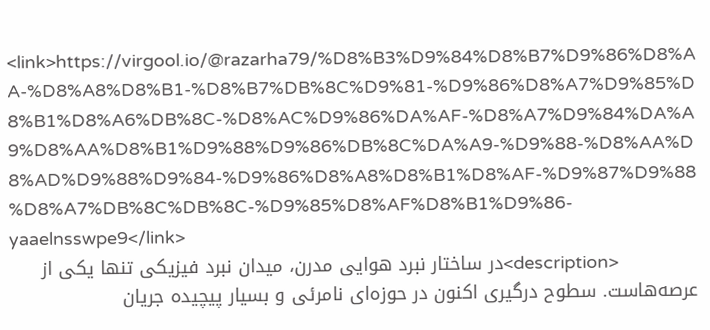<link>https://virgool.io/@razarha79/%D8%B3%D9%84%D8%B7%D9%86%D8%AA-%D8%A8%D8%B1-%D8%B7%DB%8C%D9%81-%D9%86%D8%A7%D9%85%D8%B1%D8%A6%DB%8C-%D8%AC%D9%86%DA%AF-%D8%A7%D9%84%DA%A9%D8%AA%D8%B1%D9%88%D9%86%DB%8C%DA%A9-%D9%88-%D8%AA%D8%AD%D9%88%D9%84-%D9%86%D8%A8%D8%B1%D8%AF-%D9%87%D9%88%D8%A7%DB%8C%DB%8C-%D9%85%D8%AF%D8%B1%D9%86-yaaelnsswpe9</link>
                <description>در ساختار نبرد هوایی مدرن، میدان نبرد فیزیکی تنها یکی از عرصه‌هاست. سطوح درگیری اکنون در حوزه‌ای نامرئی و بسیار پیچیده جریان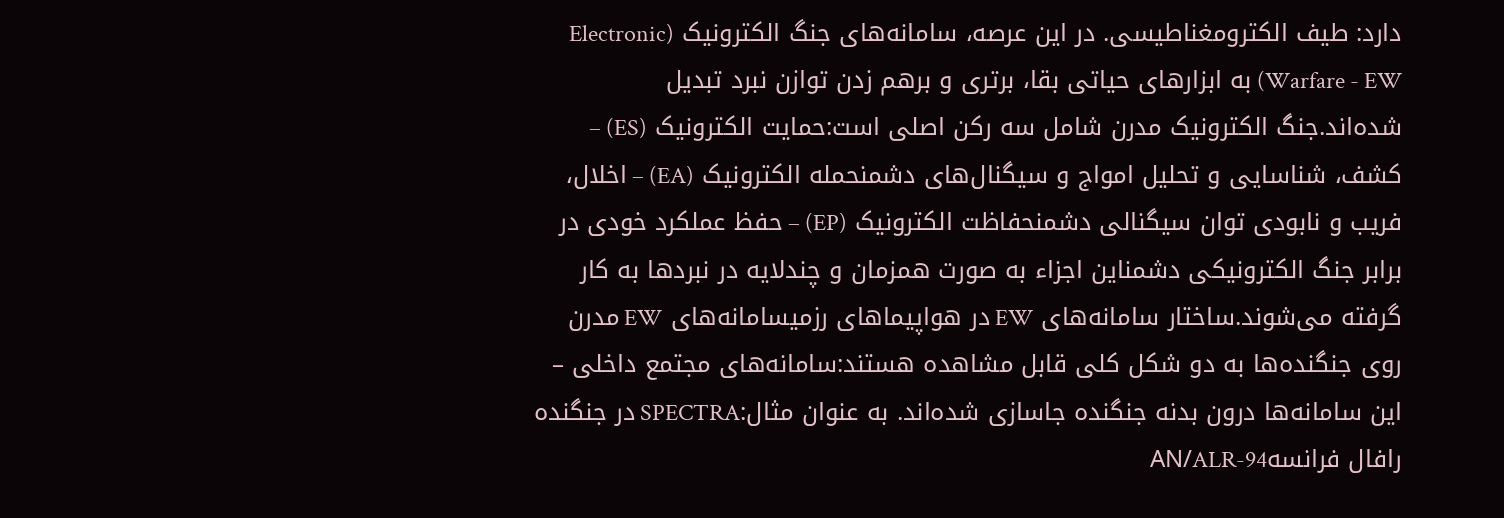دارد: طیف الکترومغناطیسی. در این عرصه، سامانه‌های جنگ الکترونیک (Electronic Warfare - EW) به ابزارهای حیاتی بقا، برتری و برهم زدن توازن نبرد تبدیل شده‌اند.جنگ الکترونیک مدرن شامل سه رکن اصلی است:حمایت الکترونیک (ES) – کشف، شناسایی و تحلیل امواج و سیگنال‌های دشمنحمله الکترونیک (EA) – اخلال، فریب و نابودی توان سیگنالی دشمنحفاظت الکترونیک (EP) – حفظ عملکرد خودی در برابر جنگ الکترونیکی دشمناین اجزاء به صورت همزمان و چندلایه در نبردها به کار گرفته می‌شوند.ساختار سامانه‌های EW در هواپیماهای رزمیسامانه‌های EW مدرن روی جنگنده‌ها به دو شکل کلی قابل مشاهده هستند:سامانه‌های مجتمع داخلی – این سامانه‌ها درون بدنه جنگنده جاسازی شده‌اند. به عنوان مثال:SPECTRA در جنگنده رافال فرانسهAN/ALR-94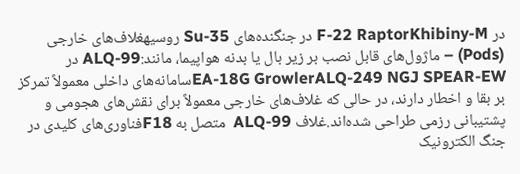در F-22 RaptorKhibiny-M در جنگنده‌های Su-35 روسیهغلاف‌های خارجی (Pods) – ماژول‌های قابل نصب بر زیر بال یا بدنه هواپیما، مانند:ALQ-99 در EA-18G GrowlerALQ-249 NGJ SPEAR-EWسامانه‌های داخلی معمولاً تمرکز بر بقا و اخطار دارند، در حالی که غلاف‌های خارجی معمولاً برای نقش‌های هجومی و پشتیبانی رزمی طراحی شده‌اند.غلاف ALQ-99  متصل به F18فناوری‌های کلیدی در جنگ الکترونیک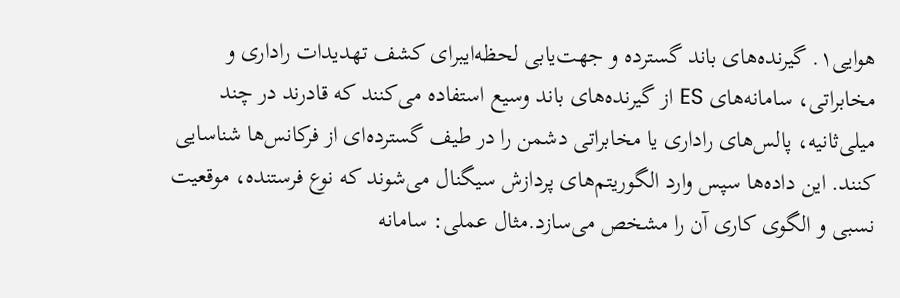هوایی۱. گیرنده‌های باند گسترده و جهت‌یابی لحظه‌ایبرای کشف تهدیدات راداری و مخابراتی، سامانه‌های ES از گیرنده‌های باند وسیع استفاده می‌کنند که قادرند در چند میلی‌ثانیه، پالس‌های راداری یا مخابراتی دشمن را در طیف گسترده‌ای از فرکانس‌ها شناسایی کنند. این داده‌ها سپس وارد الگوریتم‌های پردازش سیگنال می‌شوند که نوع فرستنده، موقعیت نسبی و الگوی کاری آن را مشخص می‌سازد.مثال عملی: سامانه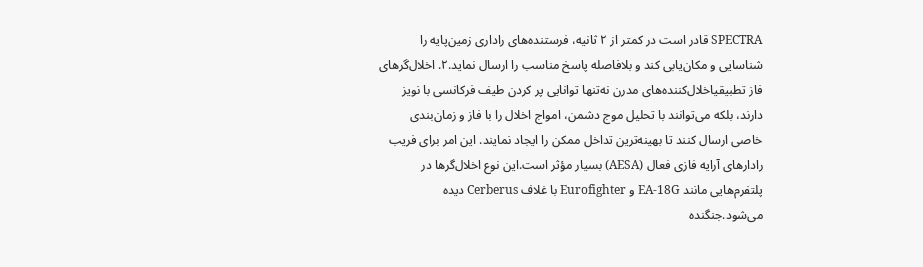SPECTRA قادر است در کمتر از ۲ ثانیه، فرستنده‌های راداری زمین‌پایه را شناسایی و مکان‌یابی کند و بلافاصله پاسخ مناسب را ارسال نماید.۲. اخلال‌گرهای فاز تطبیقیاخلال‌کننده‌های مدرن نه‌تنها توانایی پر کردن طیف فرکانسی با نویز دارند، بلکه می‌توانند با تحلیل موج دشمن، امواج اخلال را با فاز و زمان‌بندی خاصی ارسال کنند تا بهینه‌ترین تداخل ممکن را ایجاد نمایند. این امر برای فریب رادارهای آرایه فازی فعال (AESA) بسیار مؤثر است.این نوع اخلال‌گرها در پلتفرم‌هایی مانند EA-18G و Eurofighter با غلاف Cerberus دیده می‌شود.جنگنده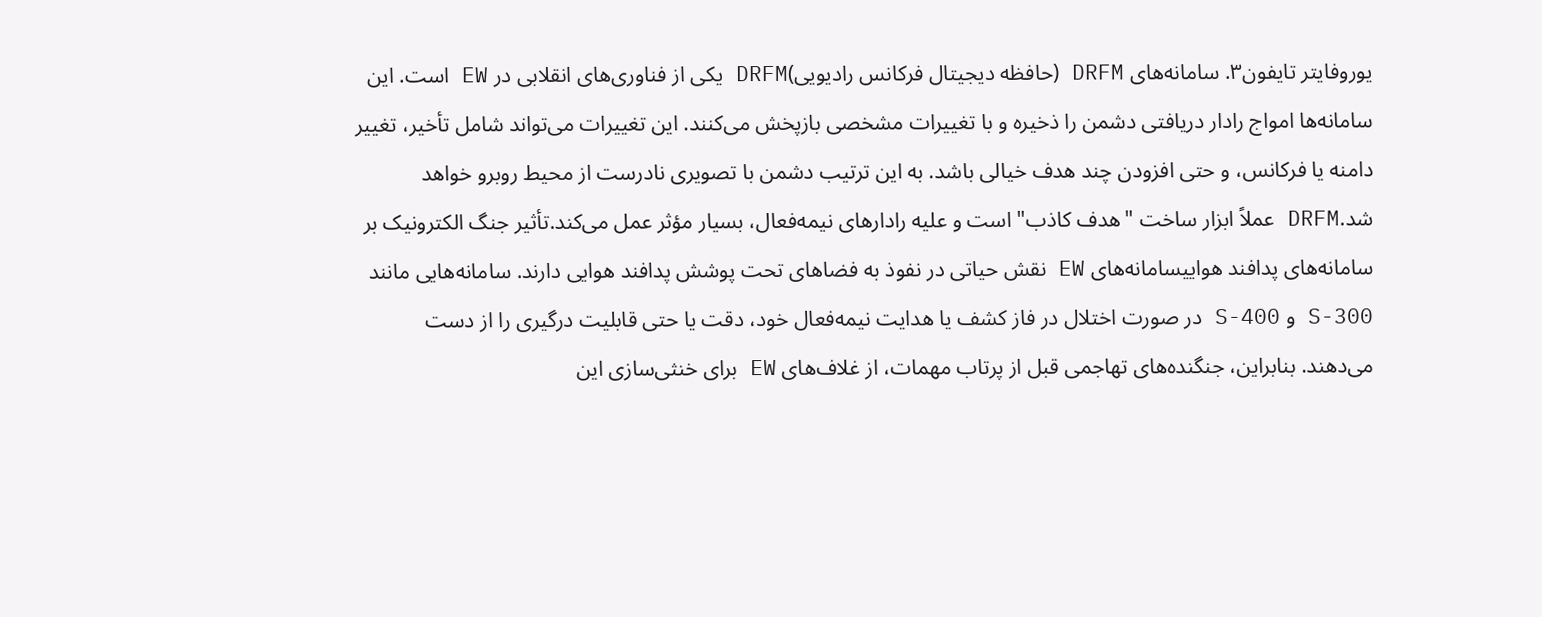یوروفایتر تایفون۳. سامانه‌های DRFM (حافظه دیجیتال فرکانس رادیویی)DRFM یکی از فناوری‌های انقلابی در EW است. این سامانه‌ها امواج رادار دریافتی دشمن را ذخیره و با تغییرات مشخصی بازپخش می‌کنند. این تغییرات می‌تواند شامل تأخیر، تغییر دامنه یا فرکانس، و حتی افزودن چند هدف خیالی باشد. به این ترتیب دشمن با تصویری نادرست از محیط روبرو خواهد شد.DRFM عملاً ابزار ساخت "هدف کاذب" است و علیه رادارهای نیمه‌فعال، بسیار مؤثر عمل می‌کند.تأثیر جنگ الکترونیک بر سامانه‌های پدافند هواییسامانه‌های EW نقش حیاتی در نفوذ به فضاهای تحت پوشش پدافند هوایی دارند. سامانه‌هایی مانند S-300 و S-400 در صورت اختلال در فاز کشف یا هدایت نیمه‌فعال خود، دقت یا حتی قابلیت درگیری را از دست می‌دهند. بنابراین، جنگنده‌های تهاجمی قبل از پرتاب مهمات، از غلاف‌های EW برای خنثی‌سازی این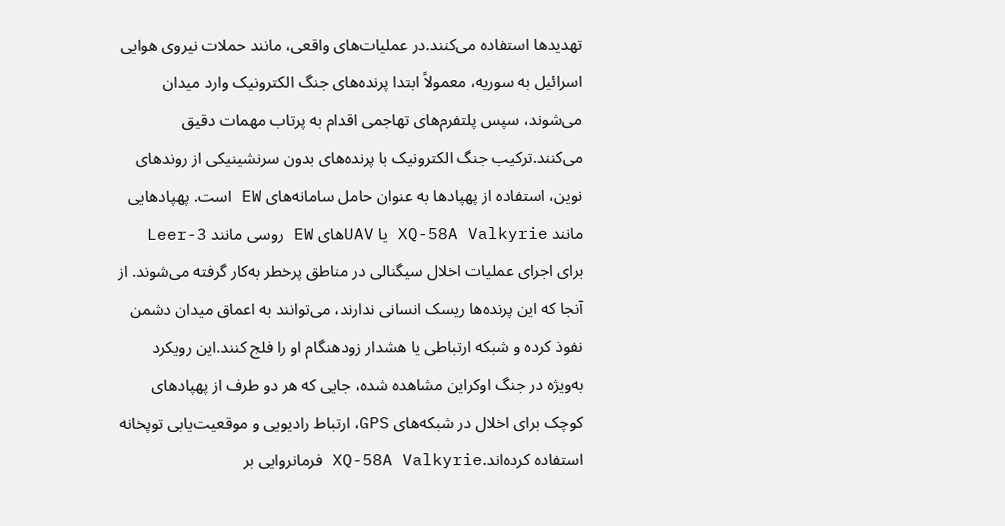تهدیدها استفاده می‌کنند.در عملیات‌های واقعی، مانند حملات نیروی هوایی اسرائیل به سوریه، معمولاً ابتدا پرنده‌های جنگ الکترونیک وارد میدان می‌شوند، سپس پلتفرم‌های تهاجمی اقدام به پرتاب مهمات دقیق می‌کنند.ترکیب جنگ الکترونیک با پرنده‌های بدون سرنشینیکی از روندهای نوین، استفاده از پهپادها به عنوان حامل سامانه‌های EW است. پهپادهایی مانند XQ-58A Valkyrie یا UAVهای EW روسی مانند Leer-3 برای اجرای عملیات اخلال سیگنالی در مناطق پرخطر به‌کار گرفته می‌شوند. از آنجا که این پرنده‌ها ریسک انسانی ندارند، می‌توانند به اعماق میدان دشمن نفوذ کرده و شبکه ارتباطی یا هشدار زودهنگام او را فلج کنند.این رویکرد به‌ویژه در جنگ اوکراین مشاهده شده، جایی که هر دو طرف از پهپادهای کوچک برای اخلال در شبکه‌های GPS، ارتباط رادیویی و موقعیت‌یابی توپخانه استفاده کرده‌اند.XQ-58A Valkyrie فرمانروایی بر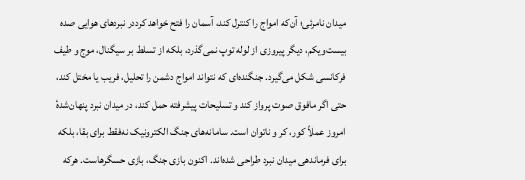میدان نامرئی؛ آن‌که امواج را کنترل کند، آسمان را فتح خواهد کرددر نبردهای هوایی صده بیست‌ویکم، دیگر پیروزی از لوله‌ توپ نمی‌گذرد، بلکه از تسلط بر سیگنال، موج و طیف فرکانسی شکل می‌گیرد. جنگنده‌ای که نتواند امواج دشمن را تحلیل، فریب یا مختل کند، حتی اگر مافوق صوت پرواز کند و تسلیحات پیشرفته حمل کند، در میدان نبرد پنهان‌شدهٔ امروز عملاً کور، کر و ناتوان است. سامانه‌های جنگ الکترونیک نه‌فقط برای بقا، بلکه برای فرماندهی میدان نبرد طراحی شده‌اند. اکنون بازی جنگ، بازی حسگرهاست. هرکه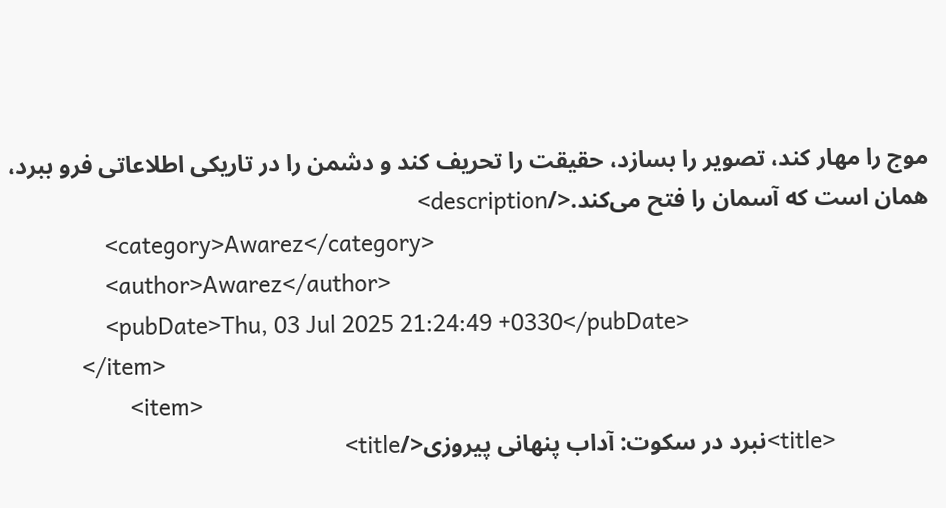موج را مهار کند، تصویر را بسازد، حقیقت را تحریف کند و دشمن را در تاریکی اطلاعاتی فرو ببرد، همان است که آسمان را فتح می‌کند.</description>
                <category>Awarez</category>
                <author>Awarez</author>
                <pubDate>Thu, 03 Jul 2025 21:24:49 +0330</pubDate>
            </item>
                    <item>
                <title>نبرد در سکوت: آداب پنهانی پیروزی</title>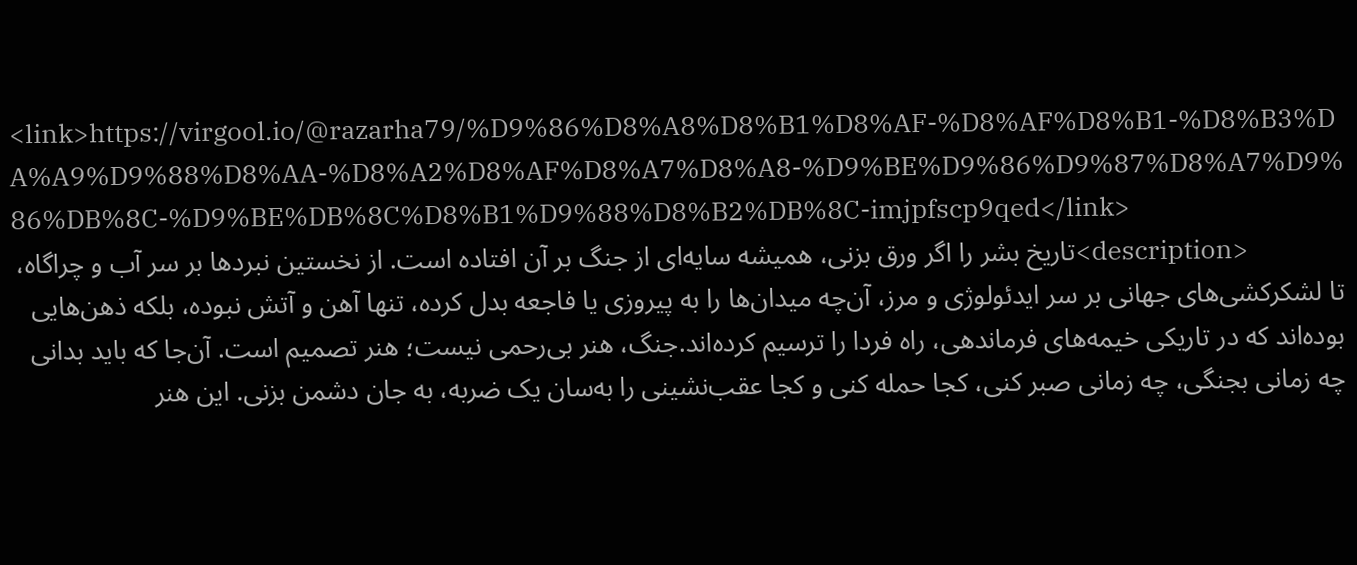<link>https://virgool.io/@razarha79/%D9%86%D8%A8%D8%B1%D8%AF-%D8%AF%D8%B1-%D8%B3%DA%A9%D9%88%D8%AA-%D8%A2%D8%AF%D8%A7%D8%A8-%D9%BE%D9%86%D9%87%D8%A7%D9%86%DB%8C-%D9%BE%DB%8C%D8%B1%D9%88%D8%B2%DB%8C-imjpfscp9qed</link>
                <description>تاریخ بشر را اگر ورق بزنی، همیشه سایه‌ای از جنگ بر آن افتاده است. از نخستین نبردها بر سر آب و چراگاه، تا لشکرکشی‌های جهانی بر سر ایدئولوژی و مرز، آن‌چه میدان‌ها را به پیروزی یا فاجعه بدل کرده، تنها آهن و آتش نبوده، بلکه ذهن‌هایی بوده‌اند که در تاریکی خیمه‌های فرماندهی، راه فردا را ترسیم کرده‌اند.جنگ، هنر بی‌رحمی نیست؛ هنر تصمیم است. آن‌جا که باید بدانی چه زمانی بجنگی، چه زمانی صبر کنی، کجا حمله کنی و کجا عقب‌نشینی را به‌سان یک ضربه، به جان دشمن بزنی. این هنر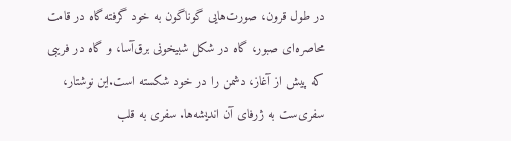در طول قرون، صورت‌هایی گوناگون به خود گرفته گاه در قامت محاصره‌ای صبور، گاه در شکل شبیخونی برق‌آسا، و گاه در فریبی که پیش از آغاز، دشمن را در خود شکسته است.این نوشتار، سفری‌ست به ژرفای آن اندیشه‌ها. سفری به قلب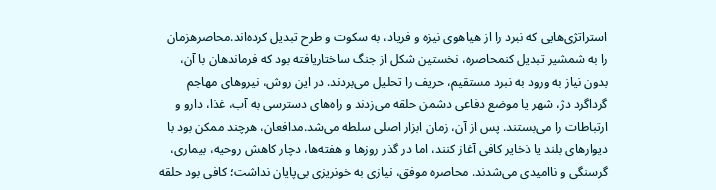استراتژی‌هایی که نبرد را از هیاهوی نیزه و فریاد، به سکوت و طرح تبدیل کرده‌اند.محاصرهزمان را به شمشیر تبدیل کنمحاصره، نخستین شکل از جنگ ساختاریافته بود که فرماندهان با آن، بدون نیاز به ورود به نبرد مستقیم، حریف را تحلیل می‌بردند. در این روش، نیروهای مهاجم گرداگرد دژ، شهر یا موضع دفاعی دشمن حلقه می‌زدند و راه‌های دسترسی به آب، غذا، دارو و ارتباطات را می‌بستند. پس از آن، زمان ابزار اصلی سلطه می‌شد.مدافعان، هرچند ممکن بود با دیوارهای بلند یا ذخایر کافی آغاز کنند، اما در گذر روزها و هفته‌ها، دچار کاهش روحیه، بیماری، گرسنگی و ناامیدی می‌شدند. محاصره موفق، نیازی به خونریزی بی‌پایان نداشت؛ کافی بود حلقه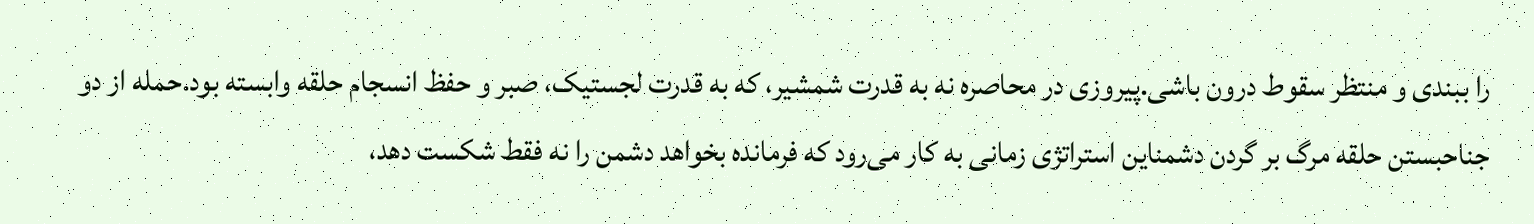را ببندی و منتظر سقوط درون باشی.پیروزی در محاصره نه به قدرت شمشیر، که به قدرت لجستیک، صبر و حفظ انسجام حلقه وابسته بود.حمله از دو جناحبستن حلقه مرگ بر گردن دشمناین استراتژی زمانی به کار می‌رود که فرمانده بخواهد دشمن را نه فقط شکست دهد،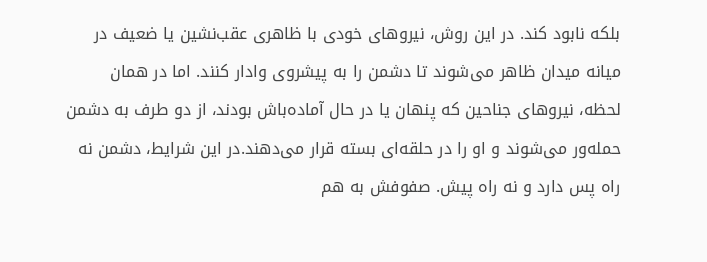بلکه نابود کند. در این روش، نیروهای خودی با ظاهری عقب‌نشین یا ضعیف در میانه میدان ظاهر می‌شوند تا دشمن را به پیشروی وادار کنند. اما در همان لحظه، نیروهای جناحین که پنهان یا در حال آماده‌باش بودند، از دو طرف به دشمن حمله‌ور می‌شوند و او را در حلقه‌ای بسته قرار می‌دهند.در این شرایط، دشمن نه راه پس دارد و نه راه پیش. صفوفش به هم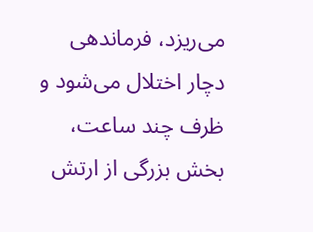می‌ریزد، فرماندهی دچار اختلال می‌شود و ظرف چند ساعت، بخش بزرگی از ارتش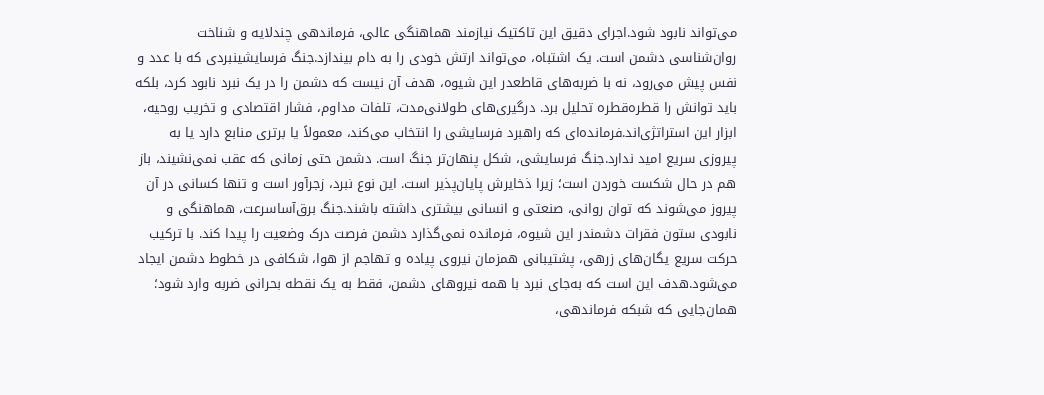می‌تواند نابود شود.اجرای دقیق این تاکتیک نیازمند هماهنگی عالی، فرماندهی چندلایه و شناخت روان‌شناسی دشمن است. یک اشتباه، می‌تواند ارتش خودی را به دام بیندازد.جنگ فرسایشینبردی که با عدد و نفس پیش می‌رود، نه با ضربه‌های قاطعدر این شیوه، هدف آن نیست که دشمن را در یک نبرد نابود کرد، بلکه باید توانش را قطره‌قطره تحلیل برد. درگیری‌های طولانی‌مدت، تلفات مداوم، فشار اقتصادی و تخریب روحیه، ابزار این استراتژی‌اند.فرمانده‌ای که راهبرد فرسایشی را انتخاب می‌کند، معمولاً یا برتری منابع دارد یا به پیروزی سریع امید ندارد.جنگ فرسایشی، شکل پنهان‌تر جنگ است. دشمن حتی زمانی که عقب نمی‌نشیند، باز هم در حال شکست خوردن است؛ زیرا ذخایرش پایان‌پذیر است. این نوع نبرد، زجرآور است و تنها کسانی در آن پیروز می‌شوند که توان روانی، صنعتی و انسانی بیشتری داشته باشند.جنگ برق‌آساسرعت، هماهنگی و نابودی ستون فقرات دشمندر این شیوه، فرمانده نمی‌گذارد دشمن فرصت درک وضعیت را پیدا کند. با ترکیب حرکت سریع یگان‌های زرهی، پشتیبانی همزمان نیروی پیاده و تهاجم از هوا، شکافی در خطوط دشمن ایجاد می‌شود.هدف این است که به‌جای نبرد با همه نیروهای دشمن، فقط به یک نقطه بحرانی ضربه وارد شود؛ همان‌جایی که شبکه فرماندهی،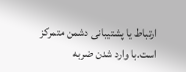ارتباط یا پشتیبانی دشمن متمرکز است.با وارد شدن ضربه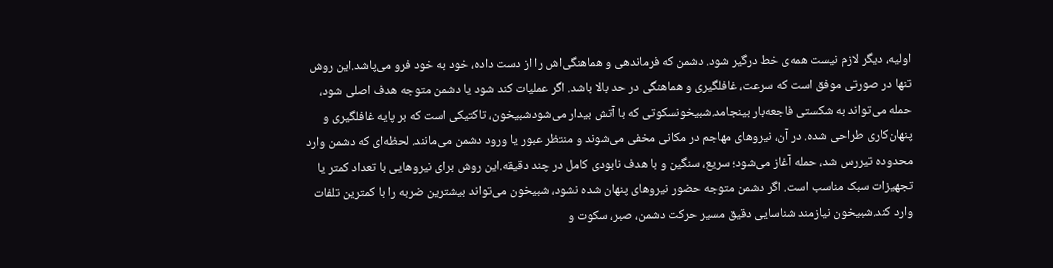اولیه، دیگر لازم نیست همه‌ی خط درگیر شود. دشمن که فرماندهی و هماهنگی‌اش را از دست داده، خود به خود فرو می‌پاشد.این روش تنها در صورتی موفق است که سرعت، غافلگیری و هماهنگی در حد بالا باشد. اگر عملیات کند شود یا دشمن متوجه هدف اصلی شود، حمله می‌تواند به شکستی فاجعه‌بار بینجامد.شبیخونسکوتی که با آتش بیدار می‌شودشبیخون، تاکتیکی است که بر پایه غافلگیری و پنهان‌کاری طراحی شده. در آن، نیروهای مهاجم در مکانی مخفی می‌شوند و منتظر عبور یا ورود دشمن می‌مانند. لحظه‌ای که دشمن وارد محدوده تیررس شد، حمله آغاز می‌شود؛ سریع، سنگین و با هدف نابودی کامل در چند دقیقه.این روش برای نیروهایی با تعداد کمتر یا تجهیزات سبک مناسب است. اگر دشمن متوجه حضور نیروهای پنهان شده نشود، شبیخون می‌تواند بیشترین ضربه را با کمترین تلفات وارد کند.شبیخون نیازمند شناسایی دقیق مسیر حرکت دشمن، صبر، سکوت و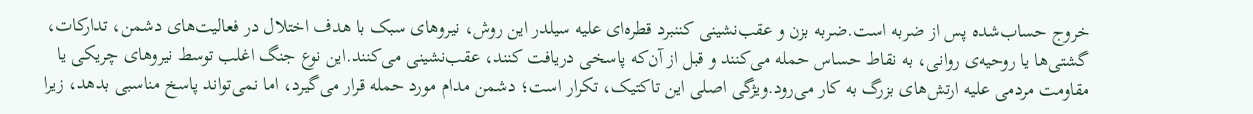خروج حساب‌شده پس از ضربه است.ضربه بزن و عقب‌نشینی کننبرد قطره‌ای علیه سیلدر این روش، نیروهای سبک با هدف اختلال در فعالیت‌های دشمن، تدارکات، گشتی‌ها یا روحیه‌ی روانی، به نقاط حساس حمله می‌کنند و قبل از آن‌که پاسخی دریافت کنند، عقب‌نشینی می‌کنند.این نوع جنگ اغلب توسط نیروهای چریکی یا مقاومت مردمی علیه ارتش‌های بزرگ به کار می‌رود.ویژگی اصلی این تاکتیک، تکرار است؛ دشمن مدام مورد حمله قرار می‌گیرد، اما نمی‌تواند پاسخ مناسبی بدهد، زیرا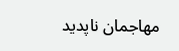مهاجمان ناپدید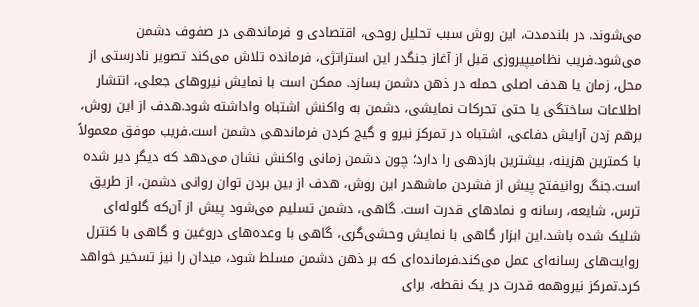می‌شوند. در بلندمدت، این روش سبب تحلیل روحی، اقتصادی و فرماندهی در صفوف دشمن می‌شود.فریب نظامیپیروزی قبل از آغاز جنگدر این استراتژی، فرمانده تلاش می‌کند تصویر نادرستی از محل، زمان یا هدف اصلی حمله در ذهن دشمن بسازد. ممکن است با نمایش نیروهای جعلی، انتشار اطلاعات ساختگی یا حتی تحرکات نمایشی، دشمن به واکنش اشتباه واداشته شود.هدف از این روش، برهم زدن آرایش دفاعی، اشتباه در تمرکز نیرو و گیج کردن فرماندهی دشمن است.فریب موفق معمولاً با کمترین هزینه، بیشترین بازدهی را دارد؛ چون دشمن زمانی واکنش نشان می‌دهد که دیگر دیر شده است.جنگ روانیفتح پیش از فشردن ماشهدر این روش، هدف از بین بردن توان روانی دشمن، از طریق ترس، شایعه، رسانه و نمادهای قدرت است. گاهی، دشمن تسلیم می‌شود پیش از آن‌که گلوله‌ای شلیک شده باشد.این ابزار گاهی با نمایش وحشی‌گری، گاهی با وعده‌های دروغین و گاهی با کنترل روایت‌های رسانه‌ای عمل می‌کند.فرمانده‌ای که بر ذهن دشمن مسلط شود، میدان را نیز تسخیر خواهد کرد.تمرکز نیروهمه قدرت در یک نقطه، برای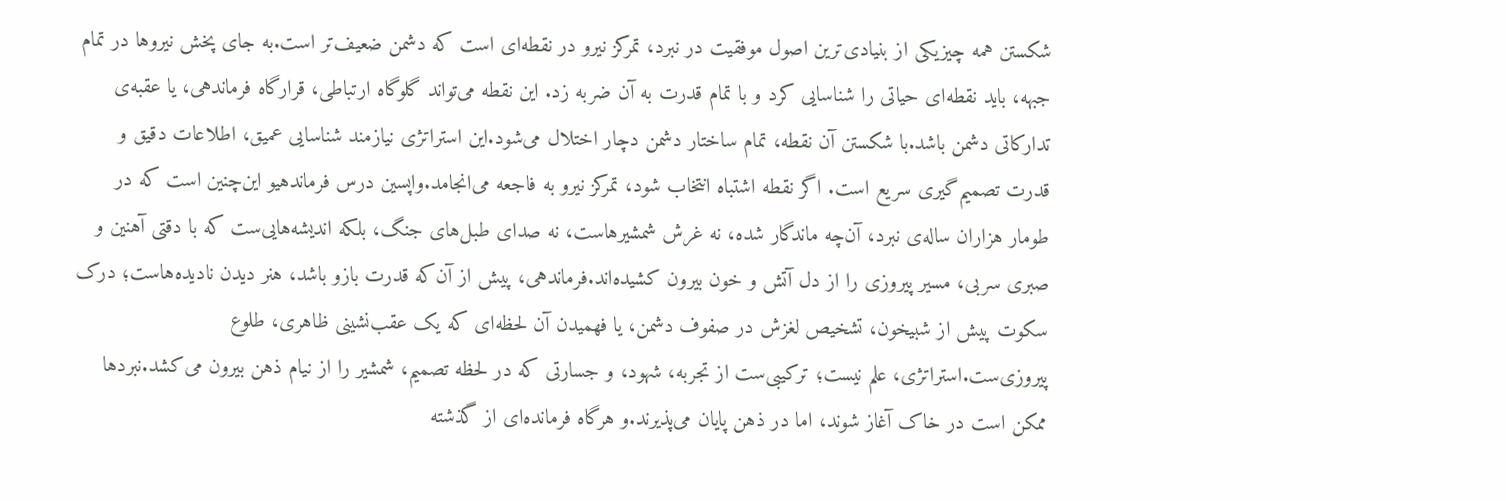شکستن همه چیزیکی از بنیادی‌ترین اصول موفقیت در نبرد، تمرکز نیرو در نقطه‌ای است که دشمن ضعیف‌تر است.به جای پخش نیروها در تمام جبهه، باید نقطه‌ای حیاتی را شناسایی کرد و با تمام قدرت به آن ضربه زد. این نقطه می‌تواند گلوگاه ارتباطی، قرارگاه فرماندهی، یا عقبه‌ی تدارکاتی دشمن باشد.با شکستن آن نقطه، تمام ساختار دشمن دچار اختلال می‌شود.این استراتژی نیازمند شناسایی عمیق، اطلاعات دقیق و قدرت تصمیم‌گیری سریع است. اگر نقطه اشتباه انتخاب شود، تمرکز نیرو به فاجعه می‌انجامد.واپسین درس فرماندهیو این‌چنین است که در طومار هزاران ساله‌ی نبرد، آن‌چه ماندگار شده، نه غرش شمشیرهاست، نه صدای طبل‌های جنگ، بلکه اندیشه‌هایی‌ست که با دقتی آهنین و صبری سربی، مسیر پیروزی را از دل آتش و خون بیرون کشیده‌اند.فرماندهی، پیش از آن‌که قدرت بازو باشد، هنر دیدن نادیده‌هاست؛ درک سکوت پیش از شبیخون، تشخیص لغزش در صفوف دشمن، یا فهمیدن آن لحظه‌ای که یک عقب‌نشینی ظاهری، طلوع پیروزی‌ست.استراتژی، علم نیست؛ ترکیبی‌ست از تجربه، شهود، و جسارتی که در لحظه تصمیم، شمشیر را از نیام ذهن بیرون می‌کشد.نبردها ممکن است در خاک آغاز شوند، اما در ذهن پایان می‌پذیرند.و هرگاه فرمانده‌ای از گذشته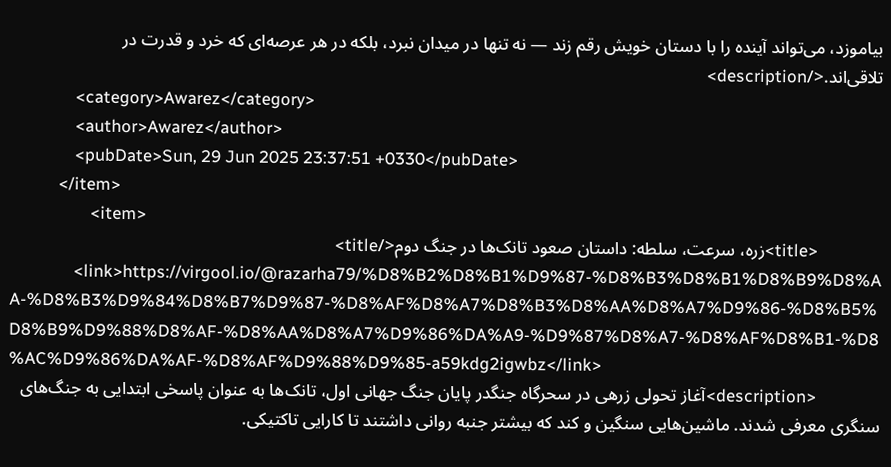بیاموزد، می‌تواند آینده را با دستان خویش رقم زند — نه تنها در میدان نبرد، بلکه در هر عرصه‌ای که خرد و قدرت در تلاقی‌اند.</description>
                <category>Awarez</category>
                <author>Awarez</author>
                <pubDate>Sun, 29 Jun 2025 23:37:51 +0330</pubDate>
            </item>
                    <item>
                <title>زره، سرعت، سلطه: داستان صعود تانک‌ها در جنگ دوم</title>
                <link>https://virgool.io/@razarha79/%D8%B2%D8%B1%D9%87-%D8%B3%D8%B1%D8%B9%D8%AA-%D8%B3%D9%84%D8%B7%D9%87-%D8%AF%D8%A7%D8%B3%D8%AA%D8%A7%D9%86-%D8%B5%D8%B9%D9%88%D8%AF-%D8%AA%D8%A7%D9%86%DA%A9-%D9%87%D8%A7-%D8%AF%D8%B1-%D8%AC%D9%86%DA%AF-%D8%AF%D9%88%D9%85-a59kdg2igwbz</link>
                <description>آغاز تحولی زرهی در سحرگاه جنگدر پایان جنگ جهانی اول، تانک‌ها به عنوان پاسخی ابتدایی به جنگ‌های سنگری معرفی شدند. ماشین‌هایی سنگین و کند که بیشتر جنبه روانی داشتند تا کارایی تاکتیکی.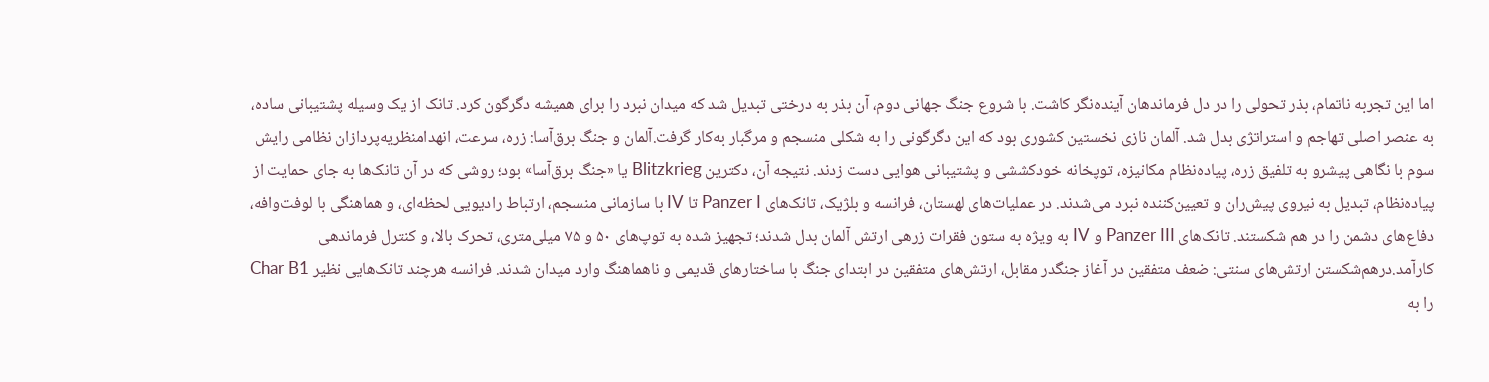اما این تجربه ناتمام، بذر تحولی را در دل فرماندهان آینده‌نگر کاشت. با شروع جنگ جهانی دوم، آن بذر به درختی تبدیل شد که میدان نبرد را برای همیشه دگرگون کرد. تانک از یک وسیله پشتیبانی ساده، به عنصر اصلی تهاجم و استراتژی بدل شد. آلمان نازی نخستین کشوری بود که این دگرگونی را به شکلی منسجم و مرگبار به‌کار گرفت.آلمان و جنگ برق‌آسا: زره، سرعت، انهدامنظریه‌پردازان نظامی رایش سوم با نگاهی پیشرو به تلفیق زره، پیاده‌نظام مکانیزه، توپخانه خودکششی و پشتیبانی هوایی دست زدند. نتیجه آن، دکترین Blitzkrieg یا «جنگ برق‌آسا» بود؛ روشی که در آن تانک‌ها به جای حمایت از پیاده‌نظام، تبدیل به نیروی پیش‌ران و تعیین‌کننده نبرد می‌شدند. در عملیات‌های لهستان، فرانسه و بلژیک، تانک‌های Panzer I تا IV با سازمانی منسجم، ارتباط رادیویی لحظه‌ای، و هماهنگی با لوفت‌وافه، دفاع‌های دشمن را در هم شکستند. تانک‌های Panzer III و IV به ویژه به ستون فقرات زرهی ارتش آلمان بدل شدند؛ تجهیز شده به توپ‌های ۵۰ و ۷۵ میلی‌متری، تحرک بالا، و کنترل فرماندهی کارآمد.درهم‌شکستن ارتش‌های سنتی: ضعف متفقین در آغاز جنگدر مقابل، ارتش‌های متفقین در ابتدای جنگ با ساختارهای قدیمی و ناهماهنگ وارد میدان شدند. فرانسه هرچند تانک‌هایی نظیر Char B1 را به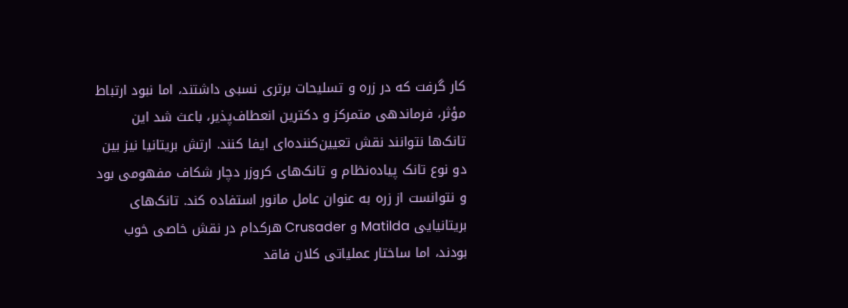کار گرفت که در زره و تسلیحات برتری نسبی داشتند، اما نبود ارتباط مؤثر، فرماندهی متمرکز و دکترین انعطاف‌پذیر، باعث شد این تانک‌ها نتوانند نقش تعیین‌کننده‌ای ایفا کنند. ارتش بریتانیا نیز بین دو نوع تانک پیاده‌نظام و تانک‌های کروزر دچار شکاف مفهومی بود و نتوانست از زره به عنوان عامل مانور استفاده کند. تانک‌های بریتانیایی Matilda و Crusader هرکدام در نقش خاصی خوب بودند، اما ساختار عملیاتی کلان فاقد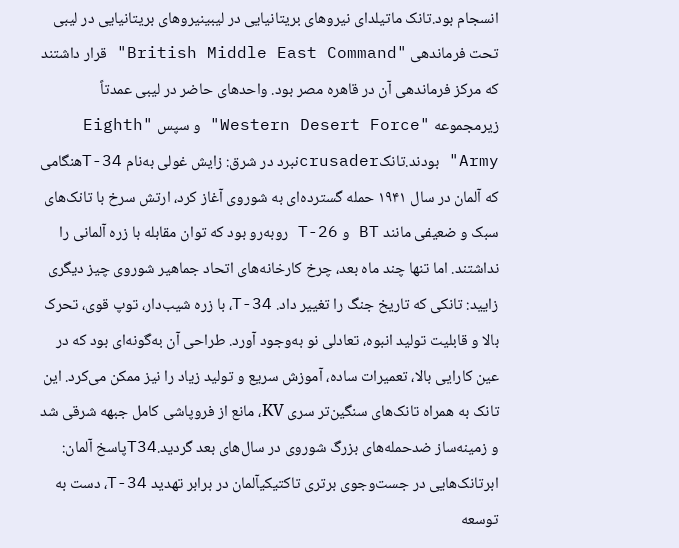انسجام بود.تانک ماتیلدای نیروهای بریتانیایی در لیبینیروهای بریتانیایی در لیبی تحت فرماندهی "British Middle East Command" قرار داشتند که مرکز فرماندهی آن در قاهره مصر بود. واحدهای حاضر در لیبی عمدتاً زیرمجموعه "Western Desert Force" و سپس "Eighth Army" بودند.تانکcrusaderنبرد در شرق: زایش غولی به‌نام T-34هنگامی که آلمان در سال ۱۹۴۱ حمله گسترده‌ای به شوروی آغاز کرد، ارتش سرخ با تانک‌های سبک و ضعیفی مانند BT و T-26 روبه‌رو بود که توان مقابله با زره آلمانی را نداشتند. اما تنها چند ماه بعد، چرخ کارخانه‌های اتحاد جماهیر شوروی چیز دیگری زایید: تانکی که تاریخ جنگ را تغییر داد. T-34، با زره شیب‌دار، توپ قوی، تحرک بالا و قابلیت تولید انبوه، تعادلی نو به‌وجود آورد. طراحی آن به‌گونه‌ای بود که در عین کارایی بالا، تعمیرات ساده، آموزش سریع و تولید زیاد را نیز ممکن می‌کرد. این تانک به همراه تانک‌های سنگین‌تر سری KV، مانع از فروپاشی کامل جبهه شرقی شد و زمینه‌ساز ضدحمله‌های بزرگ شوروی در سال‌های بعد گردید.T34پاسخ آلمان: ابرتانک‌هایی در جست‌وجوی برتری تاکتیکیآلمان در برابر تهدید T-34، دست به توسعه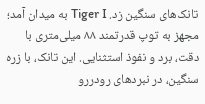تانک‌های سنگین زد. Tiger I به میدان آمد؛ مجهز به توپ قدرتمند ۸۸ میلی‌متری با دقت، برد و نفوذ استثنایی. این تانک، با زره سنگین، در نبردهای رو‌در‌رو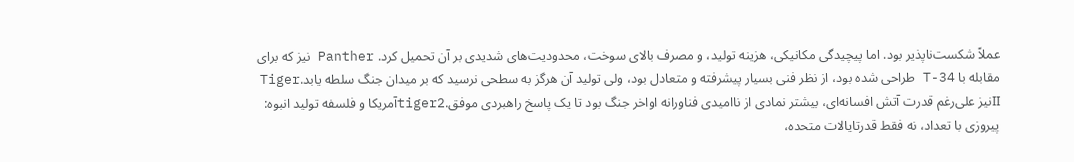عملاً شکست‌ناپذیر بود. اما پیچیدگی مکانیکی، هزینه تولید، و مصرف بالای سوخت، محدودیت‌های شدیدی بر آن تحمیل کرد. Panther نیز که برای مقابله با T-34 طراحی شده بود، از نظر فنی بسیار پیشرفته و متعادل بود، ولی تولید آن هرگز به سطحی نرسید که بر میدان جنگ سلطه یابد.Tiger IIنیز علی‌رغم قدرت آتش افسانه‌ای، بیشتر نمادی از ناامیدی فناورانه اواخر جنگ بود تا یک پاسخ راهبردی موفق.tiger2آمریکا و فلسفه تولید انبوه: پیروزی با تعداد، نه فقط قدرتایالات متحده،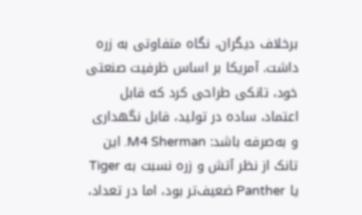برخلاف دیگران، نگاه متفاوتی به زره داشت. آمریکا بر اساس ظرفیت صنعتی خود، تانکی طراحی کرد که قابل اعتماد، ساده در تولید، قابل نگهداری و به‌صرفه باشد: M4 Sherman. این تانک از نظر آتش و زره نسبت به Tiger یا Panther ضعیف‌تر بود، اما در تعداد،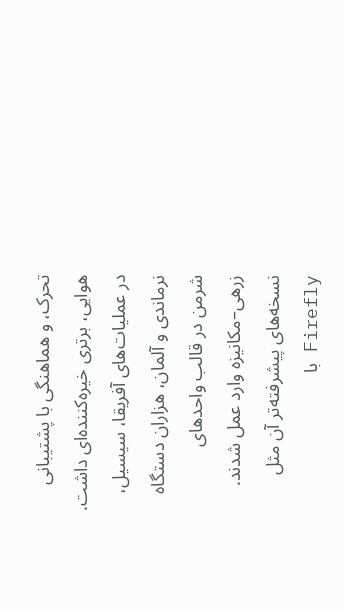تحرک، و هماهنگی با پشتیبانی هوایی، برتری خیره‌کننده‌ای داشت. در عملیات‌های آفریقا، سیسیل، نرماندی و آلمان، هزاران دستگاه شرمن در قالب واحدهای زرهی–مکانیزه وارد عمل شدند. نسخه‌های پیشرفته‌تر آن مثل Firefly با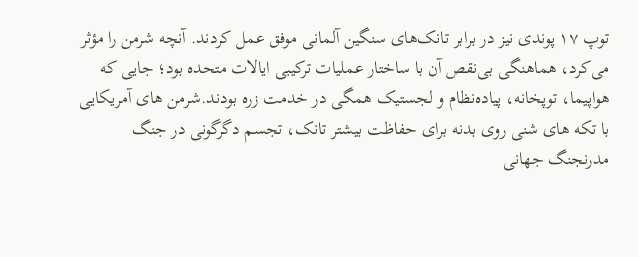توپ ۱۷ پوندی نیز در برابر تانک‌های سنگین آلمانی موفق عمل کردند. آنچه شرمن را مؤثر می‌کرد، هماهنگی بی‌نقص آن با ساختار عملیات ترکیبی ایالات متحده بود؛ جایی که هواپیما، توپخانه، پیاده‌نظام و لجستیک همگی در خدمت زره بودند.شرمن های آمریکایی با تکه های شنی روی بدنه برای حفاظت بیشتر تانک، تجسم دگرگونی در جنگ مدرنجنگ جهانی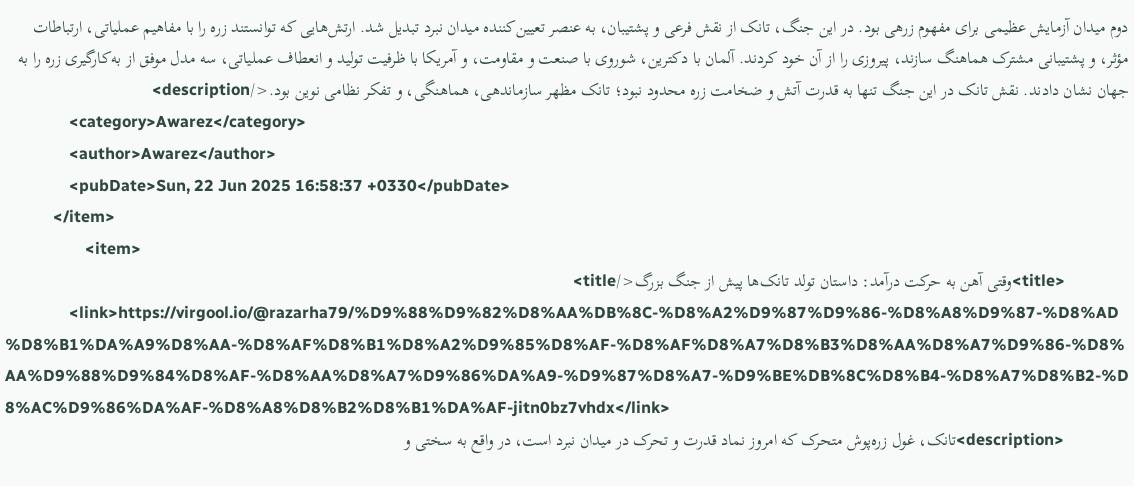دوم میدان آزمایش عظیمی برای مفهوم زرهی بود. در این جنگ، تانک از نقش فرعی و پشتیبان، به عنصر تعیین‌کننده میدان نبرد تبدیل شد. ارتش‌هایی که توانستند زره را با مفاهیم عملیاتی، ارتباطات مؤثر، و پشتیبانی مشترک هماهنگ سازند، پیروزی را از آن خود کردند. آلمان با دکترین، شوروی با صنعت و مقاومت، و آمریکا با ظرفیت تولید و انعطاف عملیاتی، سه مدل موفق از به‌کارگیری زره را به جهان نشان دادند. نقش تانک در این جنگ تنها به قدرت آتش و ضخامت زره محدود نبود؛ تانک مظهر سازماندهی، هماهنگی، و تفکر نظامی نوین بود.</description>
                <category>Awarez</category>
                <author>Awarez</author>
                <pubDate>Sun, 22 Jun 2025 16:58:37 +0330</pubDate>
            </item>
                    <item>
                <title>وقتی آهن به حرکت درآمد: داستان تولد تانک‌ها پیش از جنگ بزرگ</title>
                <link>https://virgool.io/@razarha79/%D9%88%D9%82%D8%AA%DB%8C-%D8%A2%D9%87%D9%86-%D8%A8%D9%87-%D8%AD%D8%B1%DA%A9%D8%AA-%D8%AF%D8%B1%D8%A2%D9%85%D8%AF-%D8%AF%D8%A7%D8%B3%D8%AA%D8%A7%D9%86-%D8%AA%D9%88%D9%84%D8%AF-%D8%AA%D8%A7%D9%86%DA%A9-%D9%87%D8%A7-%D9%BE%DB%8C%D8%B4-%D8%A7%D8%B2-%D8%AC%D9%86%DA%AF-%D8%A8%D8%B2%D8%B1%DA%AF-jitn0bz7vhdx</link>
                <description>تانک، غول زره‌پوش متحرک که امروز نماد قدرت و تحرک در میدان نبرد است، در واقع به سختی و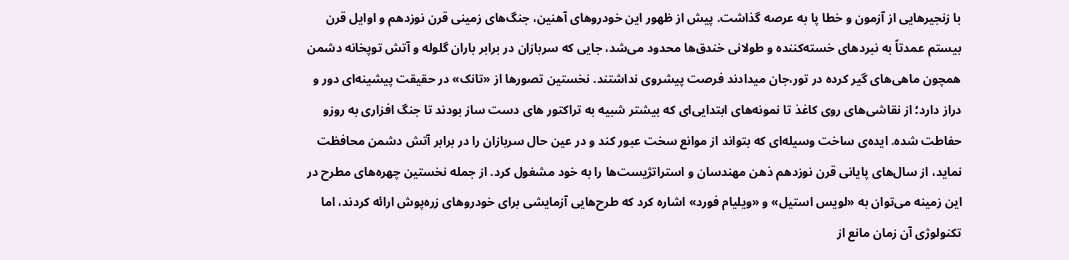با زنجیرهایی از آزمون و خطا پا به عرصه گذاشت. پیش از ظهور این خودروهای آهنین، جنگ‌های زمینی قرن نوزدهم و اوایل قرن بیستم عمدتاً به نبردهای خسته‌کننده و طولانی خندق‌ها محدود می‌شد، جایی که سربازان در برابر باران گلوله و آتش توپخانه دشمن همچون ماهی‌های گیر کرده در تور،جان میدادند فرصت پیشروی نداشتند. نخستین تصورها از «تانک» در حقیقت پیشینه‌ای دور و دراز دارد؛ از نقاشی‌های روی کاغذ تا نمونه‌های ابتدایی‌ای که بیشتر شبیه به تراکتور های دست ساز بودند تا جنگ افزاری به روزو حفاطت شده. ایده‌ی ساخت وسیله‌ای که بتواند از موانع سخت عبور کند و در عین حال سربازان را در برابر آتش دشمن محافظت نماید، از سال‌های پایانی قرن نوزدهم ذهن مهندسان و استراتژیست‌ها را به خود مشغول کرد. از جمله نخستین چهره‌های مطرح در این زمینه می‌توان به «لویس استیل» و «ویلیام فورد» اشاره کرد که طرح‌هایی آزمایشی برای خودروهای زره‌پوش ارائه کردند، اما تکنولوژی آن زمان مانع از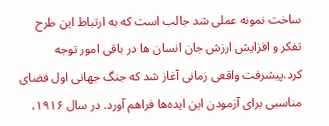ساخت نمونه عملی شد جالب است که به ارتباط این طرح تفکر و افزایش ارزش جان انسان ها در باقی امور توجه کرد.پیشرفت واقعی زمانی آغاز شد که جنگ جهانی اول فضای مناسبی برای آزمودن این ایده‌ها فراهم آورد. در سال ۱۹۱۶،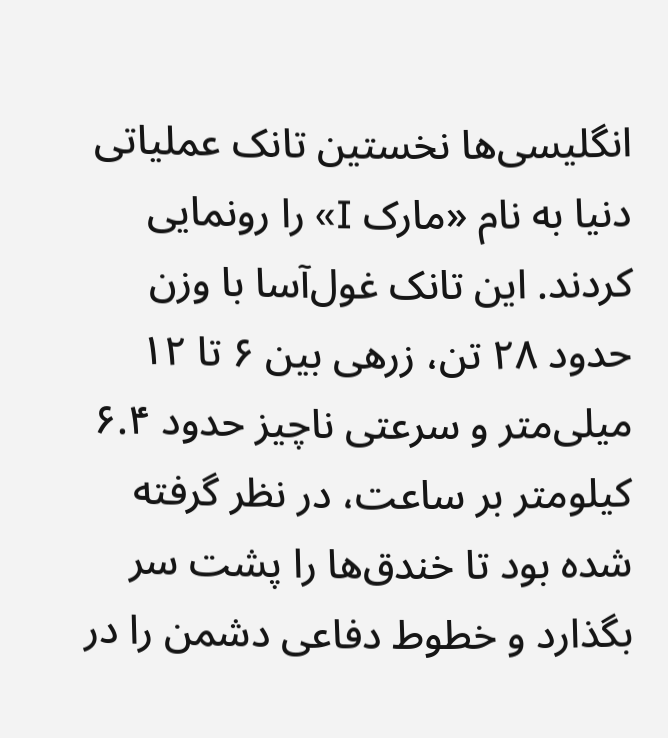انگلیسی‌ها نخستین تانک عملیاتی دنیا به نام «مارک I» را رونمایی کردند. این تانک غول‌آسا با وزن حدود ۲۸ تن، زرهی بین ۶ تا ۱۲ میلی‌متر و سرعتی ناچیز حدود ۶.۴ کیلومتر بر ساعت، در نظر گرفته شده بود تا خندق‌ها را پشت سر بگذارد و خطوط دفاعی دشمن را در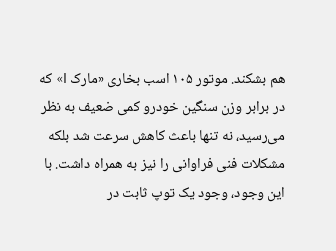هم بشکند. موتور ۱۰۵ اسب بخاری «مارک I» که در برابر وزن سنگین خودرو کمی ضعیف به نظر می‌رسید، نه تنها باعث کاهش سرعت شد بلکه مشکلات فنی فراوانی را نیز به همراه داشت. با این وجود، وجود یک توپ ثابت در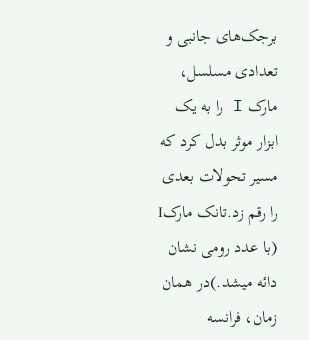برجک‌های جانبی و تعدادی مسلسل، مارک I را به یک ابزار موثر بدل کرد که مسیر تحولات بعدی را رقم زد.تانک مارکI (با عدد رومی نشان دائه میشد.)در همان زمان، فرانسه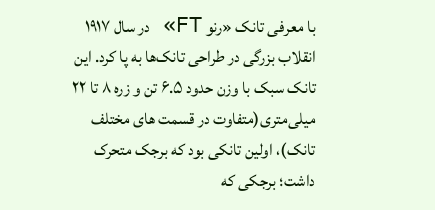با معرفی تانک «رنو FT» در سال ۱۹۱۷ انقلاب بزرگی در طراحی تانک‌ها به پا کرد. این تانک سبک با وزن حدود ۶.۵ تن و زره ۸ تا ۲۲ میلی‌متری(متفاوت در قسمت های مختلف تانک)، اولین تانکی بود که برجک متحرک داشت؛ برجکی که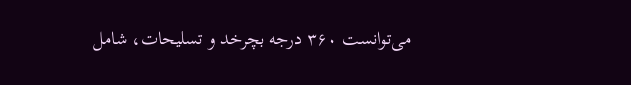می‌توانست ۳۶۰ درجه بچرخد و تسلیحات، شامل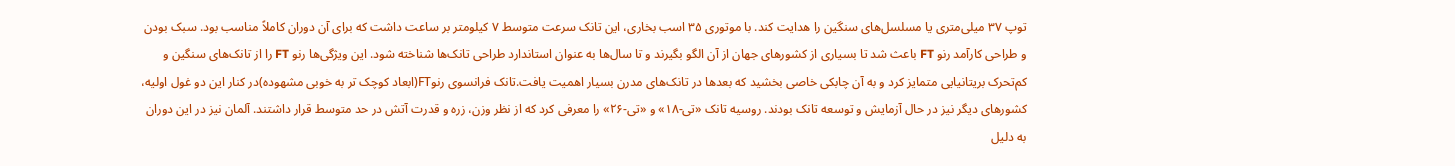توپ ۳۷ میلی‌متری یا مسلسل‌های سنگین را هدایت کند. با موتوری ۳۵ اسب بخاری، این تانک سرعت متوسط ۷ کیلومتر بر ساعت داشت که برای آن دوران کاملاً مناسب بود. سبک بودن و طراحی کارآمد رنو FT باعث شد تا بسیاری از کشورهای جهان از آن الگو بگیرند و تا سال‌ها به عنوان استاندارد طراحی تانک‌ها شناخته شود. این ویژگی‌ها رنو FT را از تانک‌های سنگین و کم‌تحرک بریتانیایی متمایز کرد و به آن چابکی خاصی بخشید که بعدها در تانک‌های مدرن بسیار اهمیت یافت.تانک فرانسوی رنوFT(ابعاد کوچک تر به خوبی مشهوده)در کنار این دو غول اولیه، کشورهای دیگر نیز در حال آزمایش و توسعه تانک بودند. روسیه تانک «تی-۱۸» و «تی-۲۶» را معرفی کرد که از نظر وزن، زره و قدرت آتش در حد متوسط قرار داشتند. آلمان نیز در این دوران به دلیل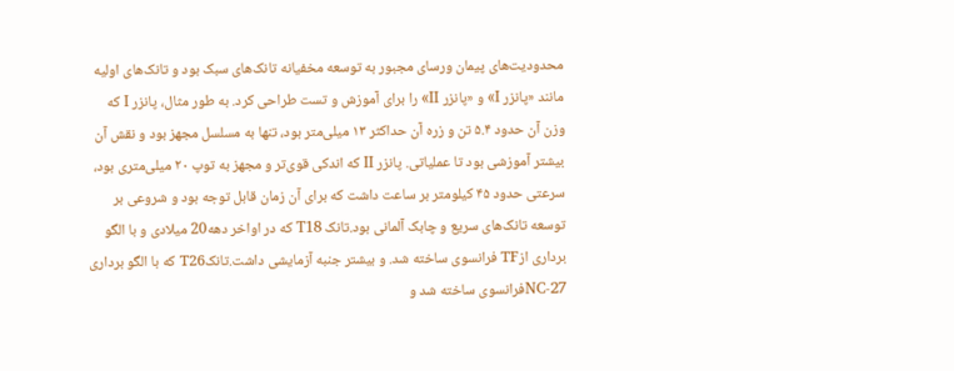محدودیت‌های پیمان ورسای مجبور به توسعه مخفیانه تانک‌های سبک بود و تانک‌های اولیه مانند «پانزر I» و «پانزر II» را برای آموزش و تست طراحی کرد. به طور مثال، پانزر I که وزن آن حدود ۵.۴ تن و زره آن حداکثر ۱۳ میلی‌متر بود، تنها به مسلسل مجهز بود و نقش آن بیشتر آموزشی بود تا عملیاتی. پانزر II که اندکی قوی‌تر و مجهز به توپ ۲۰ میلی‌متری بود، سرعتی حدود ۴۵ کیلومتر بر ساعت داشت که برای آن زمان قابل توجه بود و شروعی بر توسعه تانک‌های سریع و چابک آلمانی بود.تانک T18 که در اواخر دهه20 میلادی و با الگو برداری ازTF فرانسوی ساخته شد. و بیشتر جنبه آزمایشی داشت.تانکT26 که با الگو برداری NC-27فرانسوی ساخته شد و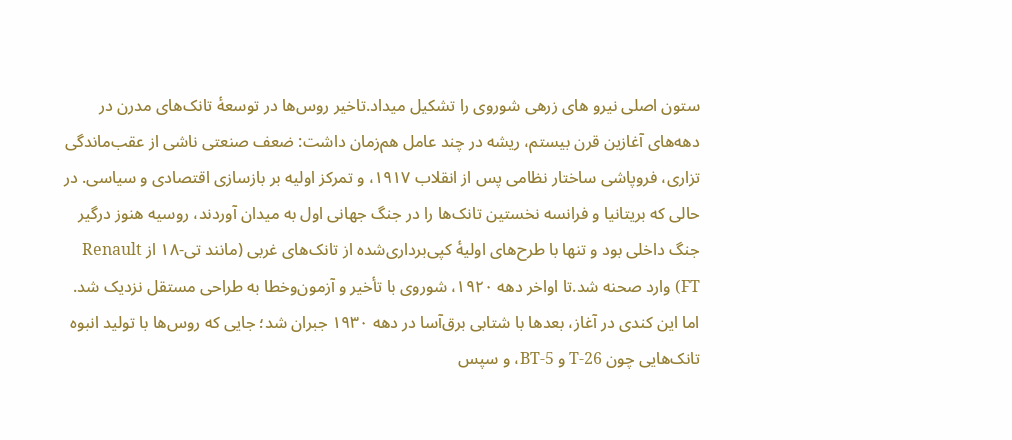ستون اصلی نیرو های زرهی شوروی را تشکیل میداد.تاخیر روس‌ها در توسعه‌ٔ تانک‌های مدرن در دهه‌های آغازین قرن بیستم، ریشه در چند عامل هم‌زمان داشت: ضعف صنعتی ناشی از عقب‌ماندگی تزاری، فروپاشی ساختار نظامی پس از انقلاب ۱۹۱۷، و تمرکز اولیه بر بازسازی اقتصادی و سیاسی. در حالی که بریتانیا و فرانسه نخستین تانک‌ها را در جنگ جهانی اول به میدان آوردند، روسیه هنوز درگیر جنگ داخلی بود و تنها با طرح‌های اولیه‌ٔ کپی‌برداری‌شده از تانک‌های غربی (مانند تی-۱۸ از Renault FT) وارد صحنه شد.تا اواخر دهه ۱۹۲۰، شوروی با تأخیر و آزمون‌وخطا به طراحی مستقل نزدیک شد. اما این کندی در آغاز، بعدها با شتابی برق‌آسا در دهه ۱۹۳۰ جبران شد؛ جایی که روس‌ها با تولید انبوه تانک‌هایی چون T-26 و BT-5، و سپس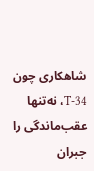شاهکاری چون T-34، نه‌تنها عقب‌ماندگی را جبران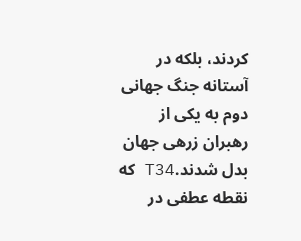کردند، بلکه در آستانه جنگ جهانی دوم به یکی از رهبران زرهی جهان بدل شدند.T34 که نقطه عطفی در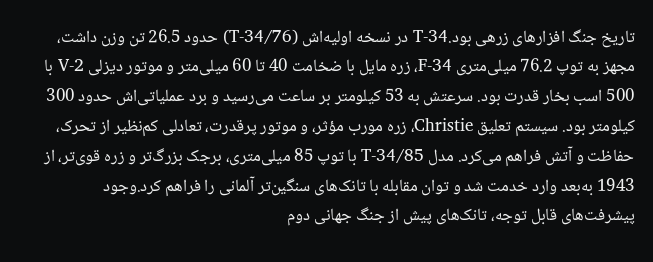تاریخ جنگ افزارهای زرهی بود.T-34 در نسخه اولیه‌اش (T-34/76) حدود 26.5 تن وزن داشت، مجهز به توپ 76.2 میلی‌متری F-34، زره مایل با ضخامت 40 تا 60 میلی‌متر و موتور دیزلی V-2 با 500 اسب بخار قدرت بود. سرعتش به 53 کیلومتر بر ساعت می‌رسید و برد عملیاتی‌اش حدود 300 کیلومتر بود. سیستم تعلیق Christie، زره مورب مؤثر، و موتور پرقدرت، تعادلی کم‌نظیر از تحرک، حفاظت و آتش فراهم می‌کرد. مدل T-34/85 با توپ 85 میلی‌متری، برجک بزرگ‌تر و زره قوی‌تر، از 1943 به‌بعد وارد خدمت شد و توان مقابله با تانک‌های سنگین‌تر آلمانی را فراهم کرد.وجود پیشرفت‌های قابل توجه، تانک‌های پیش از جنگ جهانی دوم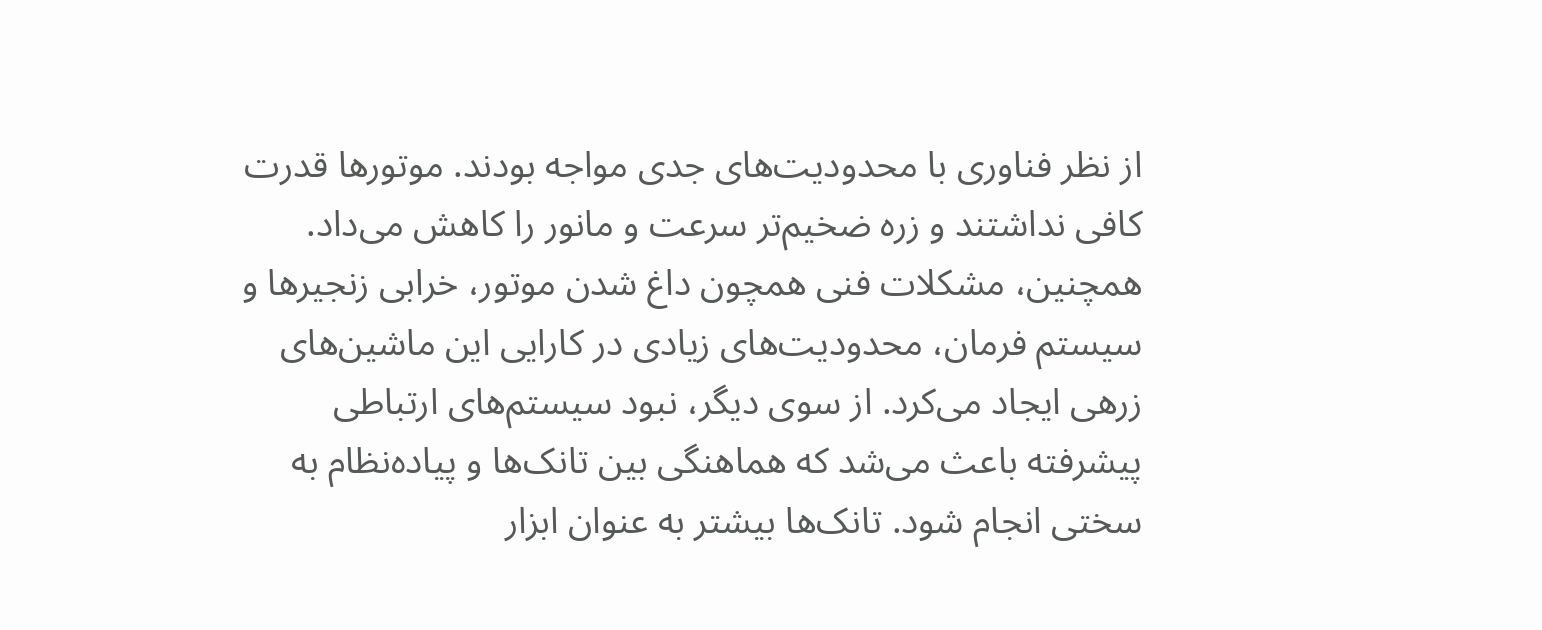از نظر فناوری با محدودیت‌های جدی مواجه بودند. موتورها قدرت کافی نداشتند و زره ضخیم‌تر سرعت و مانور را کاهش می‌داد. همچنین، مشکلات فنی همچون داغ شدن موتور، خرابی زنجیرها و سیستم فرمان، محدودیت‌های زیادی در کارایی این ماشین‌های زرهی ایجاد می‌کرد. از سوی دیگر، نبود سیستم‌های ارتباطی پیشرفته باعث می‌شد که هماهنگی بین تانک‌ها و پیاده‌نظام به سختی انجام شود. تانک‌ها بیشتر به عنوان ابزار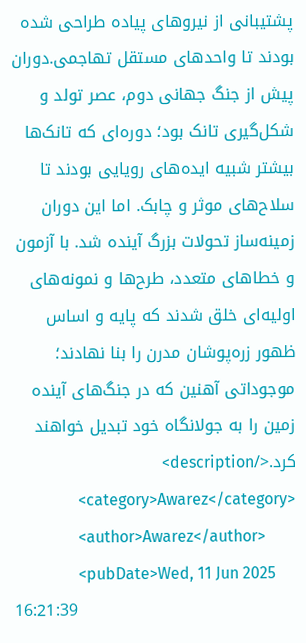پشتیبانی از نیروهای پیاده طراحی شده بودند تا واحدهای مستقل تهاجمی.دوران پیش از جنگ جهانی دوم، عصر تولد و شکل‌گیری تانک بود؛ دوره‌ای که تانک‌ها بیشتر شبیه ایده‌های رویایی بودند تا سلاح‌های موثر و چابک. اما این دوران زمینه‌ساز تحولات بزرگ آینده شد. با آزمون و خطاهای متعدد، طرح‌ها و نمونه‌های اولیه‌ای خلق شدند که پایه و اساس ظهور زره‌پوشان مدرن را بنا نهادند؛ موجوداتی آهنین که در جنگ‌های آینده زمین را به جولانگاه خود تبدیل خواهند کرد.</description>
                <category>Awarez</category>
                <author>Awarez</author>
                <pubDate>Wed, 11 Jun 2025 16:21:39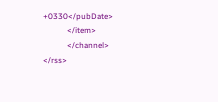+0330</pubDate>
            </item>
            </channel>
</rss>